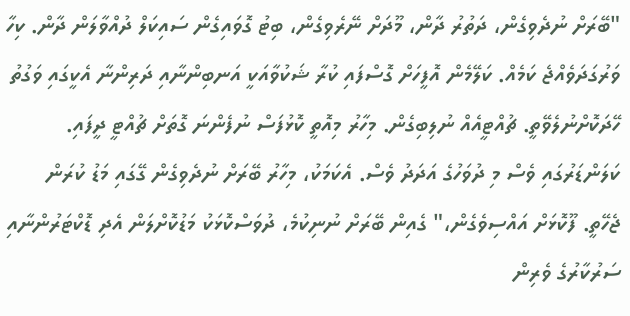"ބޭރަށް ނުދެވިގެން، ދަތުރު ދާން، މޫދަށް ނޭރެވިގެން، ބިޓު ގޮވައިގެން ސައިކަލް ދުއްވާލަން ދާން. ކިހާ ވަރުގަދަވެއްޖެ ކަމެއް. ކަލޭމެން އޮފީހަށް ގޮސްފައި ކުރާ ޝަކުވާއަކީ އަނބިންނާއި ދަރިންނާ އެކީގައި ވަގުތު ހޭދަކޮށްނުލެވޭތީ. ޗުއްޓީއެއް ނުލިބިގެން. މިހާރު މިއޮތީ ކޮޅުފަސް ނުފެންނަ ގޮތަށް ޗުއްޓީ ދީފައި. ކަލަންޑަރުގައި ވެސް މި ދުވަހުގެ އަދަދު ވެސް. އެކަމަކު، މިހާރު ބޭރަށް ނުދެވިގެން ގޭގައި މަޑު ކުރަން ޖެހޭތީ. ފޫކޮޅަށް އައްސިވެގެން،" ގެއިން ބޭރަށް ނުނިކުމެ، ދުވަސްކޮޅަކު މަޑުކޮށްލަން އެދި ޑޮކްޓަރުންނާއި ސަރުކާރުގެ ވެރިން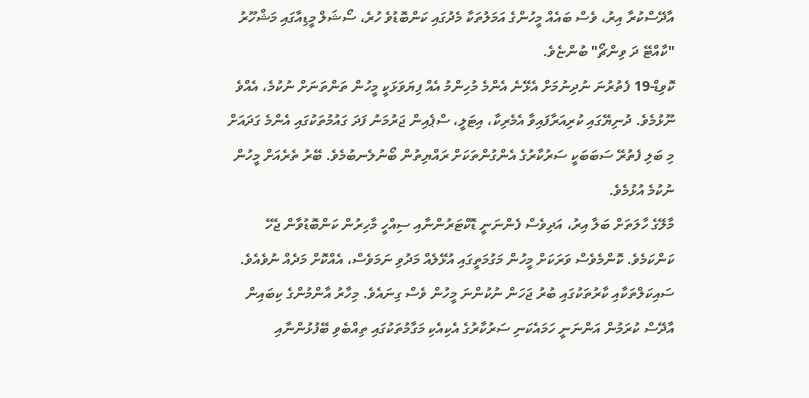އާދޭސްކުރާ އިރު، ވެސް ބައެއް މީހުންގެ އަމަލުތަކާ މެދުގައި ކަންބޮޑުވެ ހުރެ، ސޯޝަލް މީޑިއާގައި މަޝްހޫރު "ކާއްޓޭ ދަ ވިންޗޯ" ބުންޏެވެ.
ކޮވިޑް-19 ފެތުރުނަ ނުދިނުމަށް އެޅޭނެ އެންމެ މުހިންމު އެއް ފިޔަވަޅަކީ މީހުން ތަންތަނަށް ނުކުމެ، އެއްވެ ނޫޅުމެވެ. ދުނިޔޭގައި ކުރިއަރާފައިވާ އެމެރިކާ، އިޓަލީ، ސްޕެއިން ޖަރުމަނު ފަދަ ގައުމުތަކުގައި އެންމެ ގަދައަށް މި ބަލި ފެތުރޭ ސަބަބަކީ ސަރުކާރުގެ އެންގުންތަކަށް ރައްޔިތުން ބޯނުލެނބުމެވެ. ބޭރު ތެރެއަށް މީހުން ނުކުމެ އުޅުމެވެ.
މާލޭގެ ހާލަތަށް ބަލާ އިރު، އަދިވެސް ފެންނަނީ ޑޮކްޓަރުންނާއި ސިއްހީ މާހިރުން ކަންބޮޑުވާން ޖެހޭ ކަންކަމެވެ. ކޮންމެވެސް ވަރަކަށް މީހުން މަގުމަތީގައި އުޅޭލެއް މަދުވި ނަމަވެސް، އެއްކޮށް މަދެއް ނުވެއެވެ. ސައިކަލްތަކާއި ކާރުތަކުގައި ބުރު ޖަހަން ނުކުންނަ މީހުން ވެސް ގިނައެވެ. މިހާރު އާންމުންގެ ކިބައިން އާދޭސް ކުރަމުން އަންނަނީ ހަމައެކަނި ސަރުކާރުގެ އެކިއެކި މަގާމުތަކުގައި ތިއްބެވި ބޭފުޅުންނާއި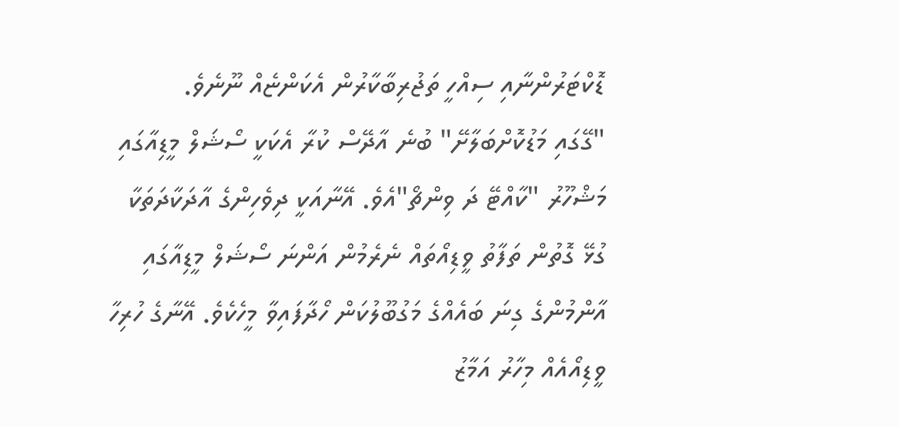ޑޮކްޓަރުންނާއި ސިއްހީ ތަޖުރިބާކާރުން އެކަންޏެއް ނޫނެވެ.
"ގޭގައި މަޑުކޮށްބަލާށޭ" ބުނެ އާދޭސް ކުރާ އެކަކީ ސޯޝަލް މީޑިއާގައި މަޝްހޫރު "ކާއްޓޭ ދަ ވިންޗޯ"އެވެ. އޭނާއަކީ ދިވެހިންގެ އާދަކާދަތަކާ ގުޅޭ ގޮތުން ތަފާތު ވީޑިއޯތައް ނެރެމުން އަންނަ ސޯޝަލް މީޑިއާގައި އާންމުންގެ ގިނަ ބައެއްގެ މަގުބޫލުކަން ހޯދާފައިވާ މީހެކެވެ. އޭނާގެ ހުރިހާ ވީޑިއޯއެއް މިހާރު އަމާޒު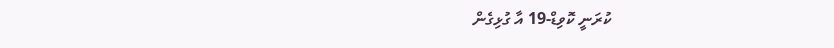ކުރަނީ ކޮވިޑް-19 އާ ގުޅިގެން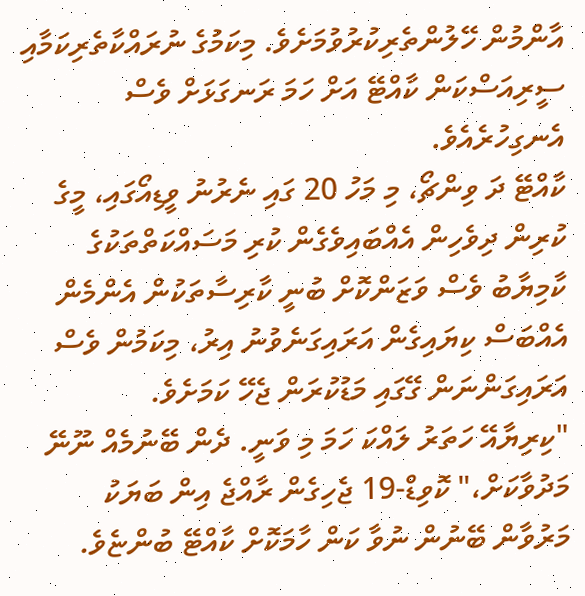އާންމުން ހޭލުންތެރިކުރުވުމަށެވެ. މިކަމުގެ ނުރައްކާތެރިކަމާއި ސީރިއަސްކަން ކާއްޓޭ އަށް ހަމަ ރަނގަޅަށް ވެސް އެނގިހުރެއެވެ.
ކާއްޓޭ ދަ ވިންޗޯ، މި މަހު 20 ގައި ނެރުނު ވީޑިއޯގައި، މީގެ ކުރިން ދިވެހިން އެއްބައިވެގެން ކުރި މަސައްކަތްތަކުގެ ކާމިޔާބު ވެސް ވަޒަންކޮށް ބުނީ ކާރިސާތަކުން އެންމެން އެއްބަސް ކިޔައިގެން އަރައިގަނެވުނު އިރު، މިކަމުން ވެސް އަރައިގަންނަން ގޭގައި މަޑުކުރަން ޖެހޭ ކަމަށެވެ.
"ކިރިޔާއޭ ހަތަރު ލައްކަ ހަމަ މި ވަނީ. ދެން ބޭނުމެއް ނޫނޭ މަދުވާކަށް،" ކޮވިޑް-19 ޖެހިގެން ރާއްޖެ އިން ބަޔަކު މަރުވާން ބޭނުން ނުވާ ކަން ހާމަކޮށް ކާއްޓޭ ބުންޏެވެ.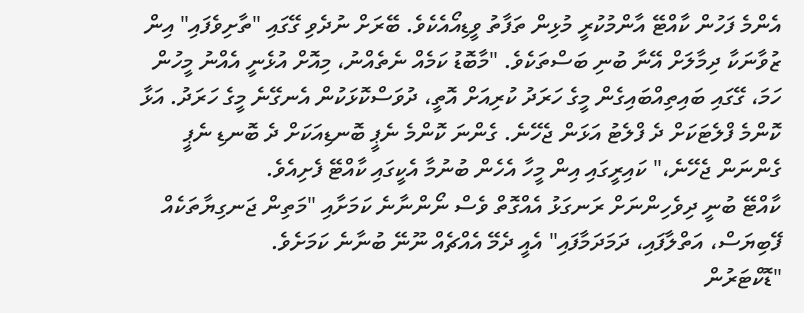އެންމެ ފަހުން ކާއްޓޭ އާންމުކުރީ މުޅިން ތަފާތު ވީޑިއޯއެކެވެ. ބޭރަށް ނުދެވި ގޭގައި "ތާށިވެފައި" އިން ޒުވާނަކާ ދިމާލަށް އޭނާ ބުނި ބަސްތަކެވެ. "މާބޮޑު ކަމެއް ނެތެއްނު، މިއޮށް އުޅެނީ އެއްނު މީހުން ހަމަ، ގޭގައި ބައިތިއްބައިގެން މީގެ ހަރަދު ކުރިއަށް އޮތީ، ދުވަސްކޮޅަކުން އެނގޭނެ މީގެ ހަރަދު. އަޅާ ކޮންމެ ފްލެޓަކަށް ދެ ފްލެޓު އަޅަން ޖެހޭނެ. ގެންނަ ކޮންމެ ނެޕީ ބޮނޑިއަކަށް ދެ ބޮނޑި ނެޕީ ގެންނަން ޖެހޭނެ،" ކައިރީގައި އިން މީހާ އެހެން ބުނުމާ އެކީގައި ކާއްޓޭ ފެށިއެވެ.
ކާއްޓޭ ބުނީ ދިވެހިންނަށް ރަނގަޅު އެއްގޮތް ވެސް ނޯންނާނެ ކަމަށާއި "މަތިން ޖަނގިޔާތަކެއް ފޭބިޔަސް، އަތްލާފައި، ދަމަދަމާފައި" އެއީ ދެމޭ އެއްޗެއް ނޫނޭ ބުނާނެ ކަމަށެވެ.
"ޑޮކްޓަރުން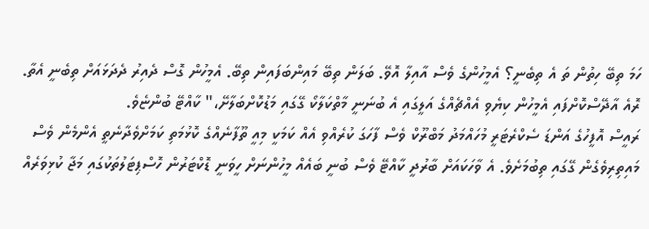ހަމަ ތިބޭ ހިތުން ތަ އެ ތިބެނީ؟ އެމީހުންގެ ވެސް އާއިލާ އޮވޭ. ބަލަން ތިބޭ މައިންބަފައިން ތިބޭ. އެމީހުން ގޮސް ދެއިރު ދެދަޅައަށް ތިބެނީ އެތާ. ރޮއެ އާދޭސްކޮށްފައި އެމީހުން ކިޔެވި އެއްޗެއްގެ އަލީގައި އެ ބުނަނީ މާތްކަލާކޯ ގޭގައި މަޑުކޮށްބަލާށޭ،" ކާއްޓޭ ބުންޏެވެ.
ރައީސް އޮފީހުގެ އަންޑަ ސެކްރެޓަރީ މުހައްމަދު މަބްރޫކް ވެސް ފާހަގަ ކުރެއްވި އެއް ކަމަކީ މިއީ ތޫފާނެއްގެ ކޮޅުމަތި ކަމަށްވެދާނެތީ އެންމެން ވެސް މައިތިރިވެގެން ގޭގައި ތިބުމަށެވެ. އެ ވާހަކައަށް ބާރުދީ ކާއްޓޭ ވެސް ބުނީ ބައެއް މީހުންނަށް ހީވަނީ ޑޮކްޓަރުން ހޮސްޕިޓަލުތަކުގައި މަޖާ ކުޅިވަރެއް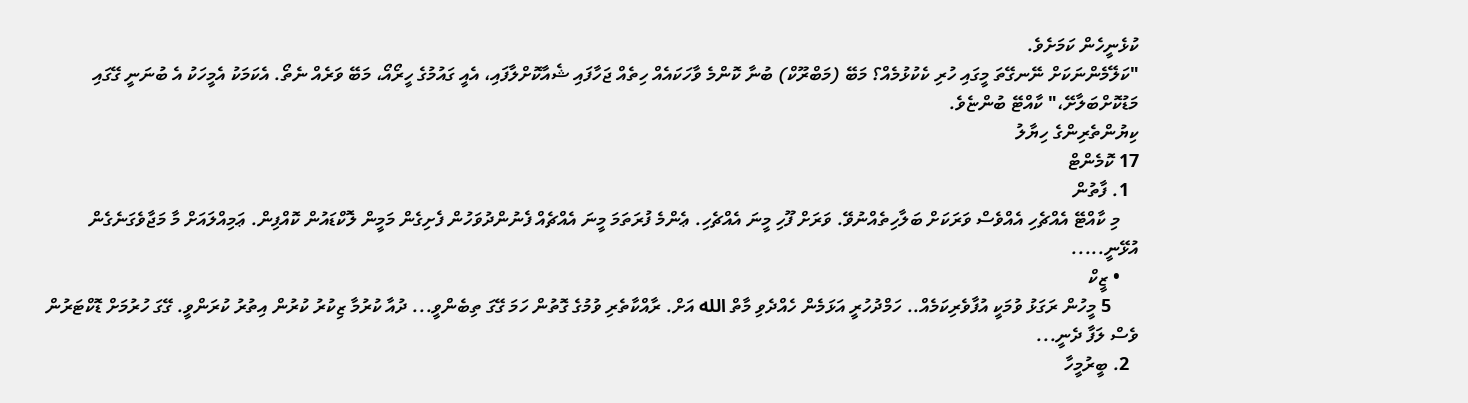ކުޅެނީހެން ކަމަށެވެ.
"ކަލޭމެންނަކަށް ނޭނގޭތަ މީގައި ހުރި ކެކުޅުމެއް؟ މަބޭ (މަބްރޫކް) ބުނާ ކޮންމެ ވާހަކައެއް ހިތެއް ޖަހާފައި ޝެއާކޮށްލާފައި، އެއީ ގައުމުގެ ހީރޯއޯ، މަބޭ ވަރެއް ނެތޯ. އެކަމަކު އެމީހަކު އެ ބުނަނީ ގޭގައި މަޑުކޮށްބަލާށޭ،" ކާއްޓޭ ބުންޏެވެ.
ކިޔުންތެރިންގެ ހިޔާލު
17 ކޮމެންޓް
  1. ފާތުން
    މި ކާއްޓޭ އެއްޗެހި އެއްވެސް ވަރަކަށް ބަލާހިތެއްނުވޭ. ވަރަށް ފޫހި މީނަ އެއްޗެހި. ޢެންމެ ފުރަތަމަ މީނަ އެއްޗެއް ފެނުންދުވަހުން ފެށިގެން މަމީން ލޮކްޑައުން ކޮއްފިން. ޢަމިއްލައަށް މާ މަޖާވެގަނެގެން އުޅޭނީ.....
    • ޒީކް
      5 މީހުން ރަގަޅު ވުމަކީ އުފާވެރިކަމެއް.. ހަމްދުހުރީ އަޅަމެން ހެއްދެވި މާތް الله އަށް. ރާއްކާތެރި ވުމުގެ ގޮތުން ހަމަ ގޭގަ ތިބެންވީ... ދުއާ ކުރުމާ ޒިކުރު ކުރުން އިތުރު ކުރަންވީ. ގޭގަ ހުރުމަށް ޑޮކްޓަރުން ވެސް ލަފާ ދެނީ...
  2. ބީރުމީހާ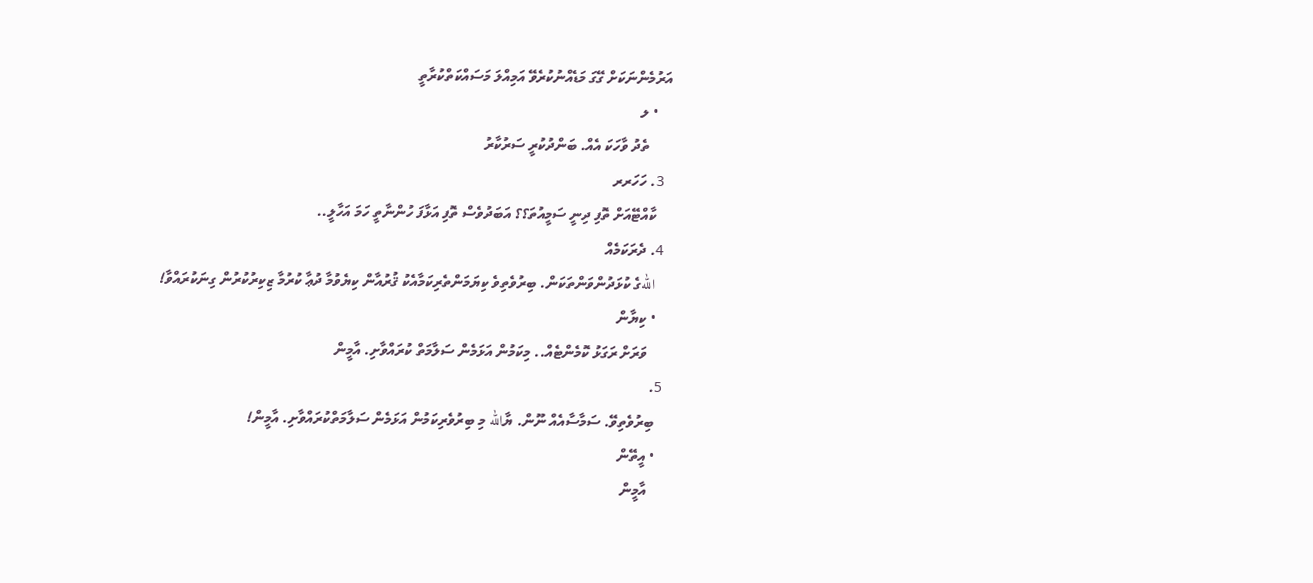އަރުމެންނަކަށް ގޭގަ މަޑެއްނުކުރެވޭ އަމިއްލަ މަސައްކަތްކުރާތީ
    • ލ
      ތެދު ވާހަކަ އެއް. ބަންދުކުރީ ސަރުކާރު
  3. ހަހަރރ
    ކާއްޓޭއަށް ތޮފި ދިނީ ސަމީއުތަ؟؟ އަބަދުވެސް ތޮފި އަޅާފަ ހުންނާތީ ހަމަ އަހާލީ..
  4. ދެރަކަމެއް
    اللهގެ ކުޅަދުންވަންތަކަން. ބިރުވެތިވެ ކިޔަމަންތެރިކަމާއެކު ޤުރުއާން ކިޔެވުމާ ދުޢާ ކުރުމާ ޒިކިރުކުރުން ގިނަކުރައްވާ!
    • ކިޔާން
      ވަރަށް ރަގަޅު ކޮމެންޓެއް.. މިކަމުން އަޅަމެން ސަލާމަތް ކުރައްވާށި. އާމީން
  5.
    ބިރުވެތިވޭ. ސަމާސާއެއް ނޫން. ޔާالله މި ބިރުވެރިކަމުން އަޅަމެން ސަލާމަތްކުރައްވާށި. އާމީން!
    • އީތޭން
      އާމީން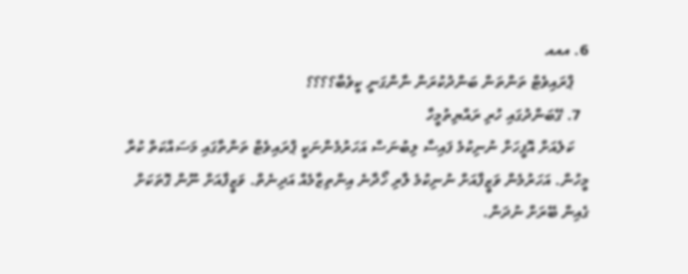6. އއއ
    ޕްރައިވެޓް ތަންތަން ބަންދުކުރަން ނާންގަނީ ކީވެބާ؟؟؟؟
  7. ގޭބަންދުގައި ހުރި ރައްޔިތުމީހާ
    ކަލެއަށް އޮފީހަށް ނުނިކުމެ ފައިސާ ލިބުނަސް އަހަރުމެންނަކީ ޕްރައިވެޓް ތަންތާގައި މަސައްކަތް ކުރާ މީހުން. އަހަރުމެން ވަޒީފާއަށް ނުނިކުމެ ލާރި ހޯދާނެ އިންތިޒާމެއް އަދިނެތް. ވަޒީފާއަށް ނޫން ގޮތަކަށް ގެއިން ބޭރަށް ނުދަން.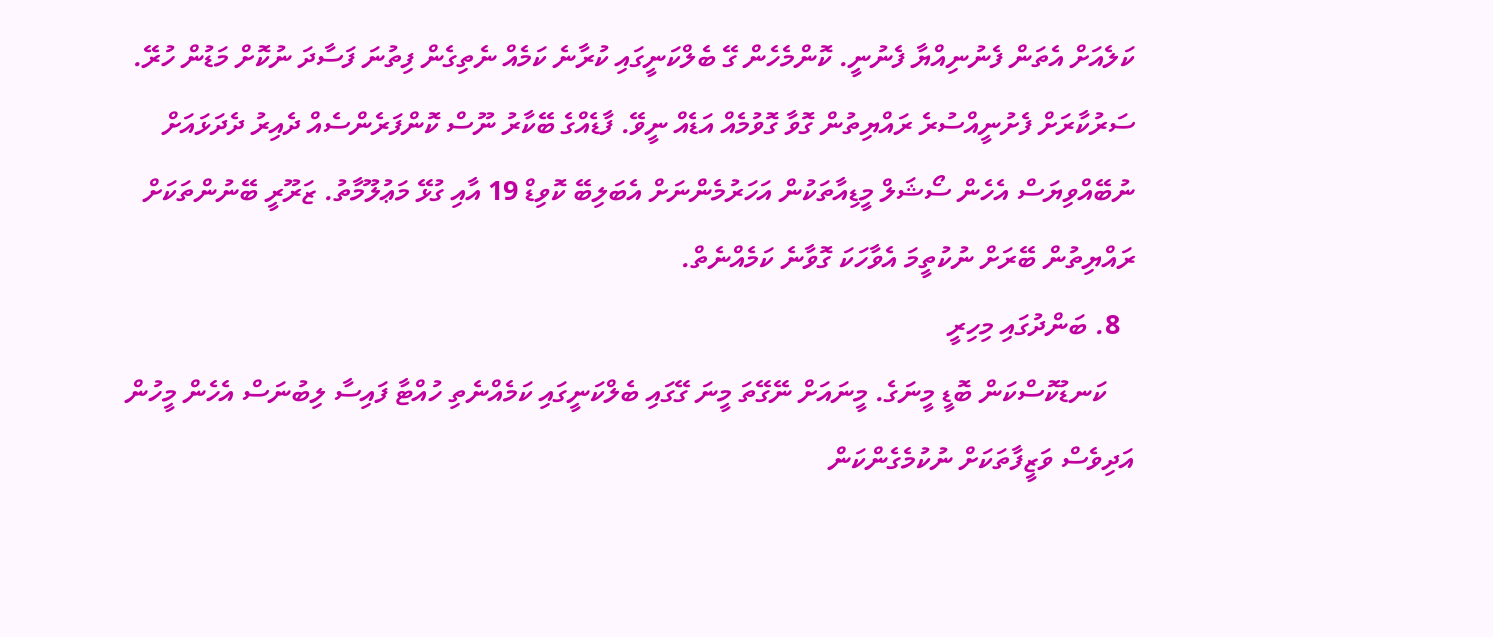ކަލެއަށް އެތަން ފެނުނިއްޔާ ފެނުނީ. ކޮންމެހެން ގޭ ބެލްކަނީގައި ކުރާނެ ކަމެއް ނެތިގެން ފިތުނަ ފަސާދަ ނުކޮށް މަޑުން ހުރޭ. ސަރުކާރަށް ފެށުނީއްސުރެ ރައްޔިތުން ގޮވާ ގޮވުމެއް އަޑެއް ނީވޭ. ފާޑެއްގެ ބޭކާރު ނޫސް ކޮންފަރެންސެއް ދެއިރު ދެދަޅައަށް ނުބޭއްވިޔަސް އެހެން ސޯޝަލް މީޑިއާތަކުން އަހަރުމެންނަށް އެބަލިބޭ ކޮވިޑް 19 އާއި ގުޅޭ މަޢުލޫމާތު. ޒަރޫރީ ބޭނުންތަކަށް ރައްޔިތުން ބޭރަށް ނުކުތީމަ އެވާހަކަ ގޮވާނެ ކަމެއްނެތް.
  8. ބަންދުގައި މިހިރީ
    ކަނޑުކޮސްކަން ބޮޑީ މީނަގެ. މީނައަށް ނޭގޭތަ މީނަ ގޭގައި ބެލްކަނީގައި ކަމެއްނެތި ހުއްޓާ ފައިސާ ލިބުނަސް އެހެން މީހުން އަދިވެސް ވަޒީފާތަކަށް ނުކުމެގެންކަން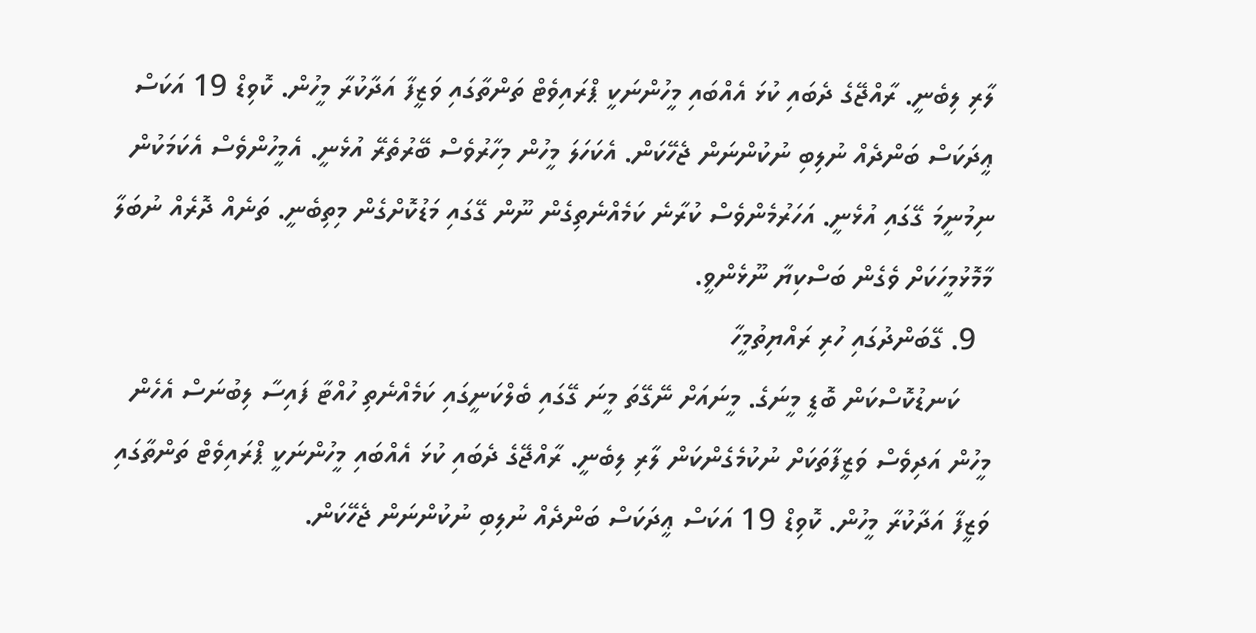ލާރި ލިބެނީ. ރާއްޖޭގެ ދެބައި ކުޅަ އެއްބައި މީހުންނަކީ ޕްރައިވެޓް ތަންތާގައި ވަޒީފާ އަދާކުރާ މީހުން. ކޮވިޑް 19 އަކަސް ޢީދަކަސް ބަންދެއް ނުލިބި ނުކުންނަން ޖެހޭކަން. އެކަހަލަ މީހުން މިހާރުވެސް ބޭރުތެރޭ އުޅެނީ. އެމީހުންވެސް އެކަމަކުން ނިމުނީމަ ގޭގައި އުޅެނީ. އަހަރުމެންވެސް ކުރާނެ ކަމެއްނެތިގެން ނޫން ގޭގައި މަޑުކޮށްގެން މިތިބެނީ. ތަނެއް ދޮރެއް ނުބަލާ މާމޮޅުމީހަކަށް ވެގެން ބަސްކިޔާ ނޫޅެންވީ.
  9. ގޭބަންދުގައި ހުރި ރައްޔިތުމީހާ
    ކަނޑުކޮސްކަން ބޮޑީ މީނަގެ. މީނައަށް ނޭގޭތަ މީނަ ގޭގައި ބެލްކަނީގައި ކަމެއްނެތި ހުއްޓާ ފައިސާ ލިބުނަސް އެހެން މީހުން އަދިވެސް ވަޒީފާތަކަށް ނުކުމެގެންކަން ލާރި ލިބެނީ. ރާއްޖޭގެ ދެބައި ކުޅަ އެއްބައި މީހުންނަކީ ޕްރައިވެޓް ތަންތާގައި ވަޒީފާ އަދާކުރާ މީހުން. ކޮވިޑް 19 އަކަސް ޢީދަކަސް ބަންދެއް ނުލިބި ނުކުންނަން ޖެހޭކަން.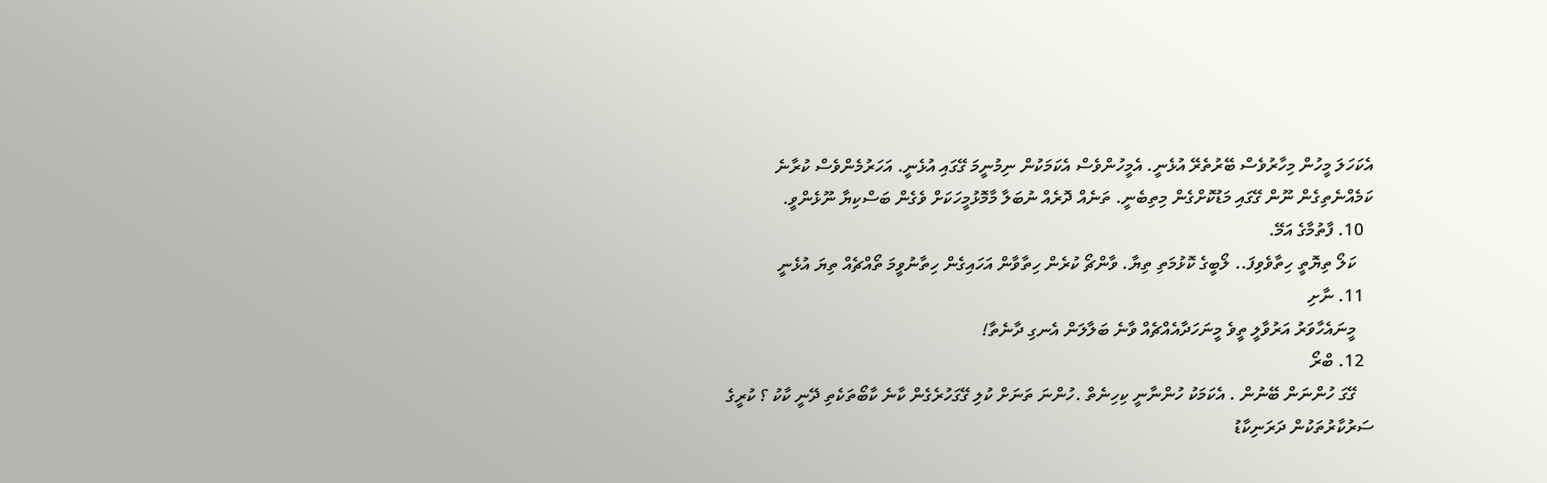އެކަހަލަ މީހުން މިހާރުވެސް ބޭރުތެރޭ އުޅެނީ. އެމީހުންވެސް އެކަމަކުން ނިމުނީމަ ގޭގައި އުޅެނީ. އަހަރުމެންވެސް ކުރާނެ ކަމެއްނެތިގެން ނޫން ގޭގައި މަޑުކޮށްގެން މިތިބެނީ. ތަނެއް ދޮރެއް ނުބަލާ މާމޮޅުމީހަކަށް ވެގެން ބަސްކިޔާ ނޫޅެންވީ.
  10. ފާތުމާގެ އަމޭ.
    ކަލޯ ތިޔޮތީ ހިތާވެވިފަ.. ލޯބީގެ ކޮޅުމަތި ތިޔާ. ވާންޗޯ ކުރެން ހިތާވާން އަހައިގެން ހިތާނުވީމަ ތޯއްޗެއް ތިޔަ އުޅެނީ
  11. ނާށި
    މީނައެހާވަރު އަރުވާލީ ތީވެ މީނަހަދާއެއްޗެއް ވާނެ ބަލާލަން އެނގި ދާނެތާ!
  12. ބްރޯ
    ގޭގަ ހުންނަން ބޭނުން . އެކަމަކު ހުންނާނީ ކިހިނެތް .ހުންނަ ތަނަށް ކުލި ގޭގަހުރެގެން ކާނެ ކާބޯތަކެތި ދޭނީ ކާކު ؟ ކުރީގެ ސަރުކާރުތަކުން ދަރަނިކާޑު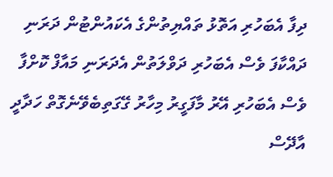ދިފާ އެބަހުރި އަތޮޅު ތައްޔިތުންގެ އެކައުންޓުން ދަރަނި ދައްކާފަ ވެސް އެބަހުރި ދަވްލަތުން އެދަރަނި މައާފް ކޮށްފާ ވެސް އެބަހުރި އޭރު މާފަގީރު މިހާރު ގޭގަތިބެވޭނެގޮތް ހަދާދީ އާދޭސް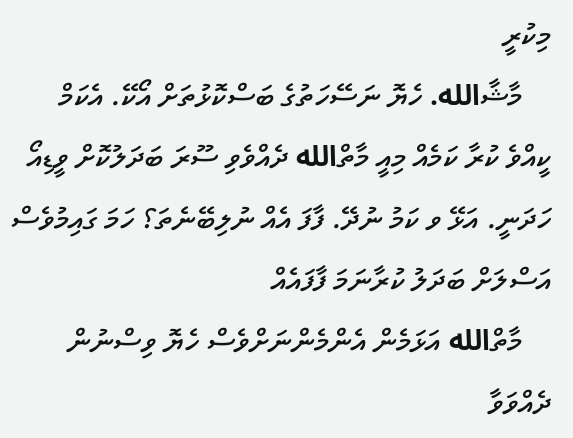މިކުރީ
    މާޝާالله. ހެޔޮ ނަސޭހަތުގެ ބަސްކޮޅުތަށް އޯކޭ. އެކަމް ކީއްވެ ކުރާ ކަމެއް މިއީ މާތްالله ދެއްވެވި ސޫރަ ބަދަލުކޮށް ވީޑިއޯ ހަދަނީ. އަޅޭ ވ ކަމު ނުދޭ. ފާފަ އެއް ނުލިބޭނެތަ؟ ހަމަ ގައިމުވެސް އަސްލަށް ބަދަލު ކުރާނަމަ ފާފައެއް
    މާތްالله އަޅަމެން އެންމެންނަށްވެސް ހެޔޮ ވިސްނުން ދެއްވަވާ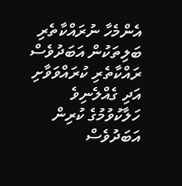އެންމެހާ ނުރައްކާތެރި ބަލިތަކުން އަބަދުވެސް ރައްކާތެރި ކުރައްވަވާށި އަދި ގެއްލެނިވެ ހަލާކުވުމުގެ ކުރިން އަބަދުވެސް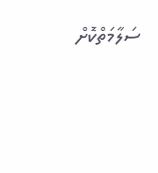ސަލާމަތްކޮށް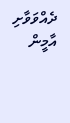ދެއްވަވާށި އާމީން